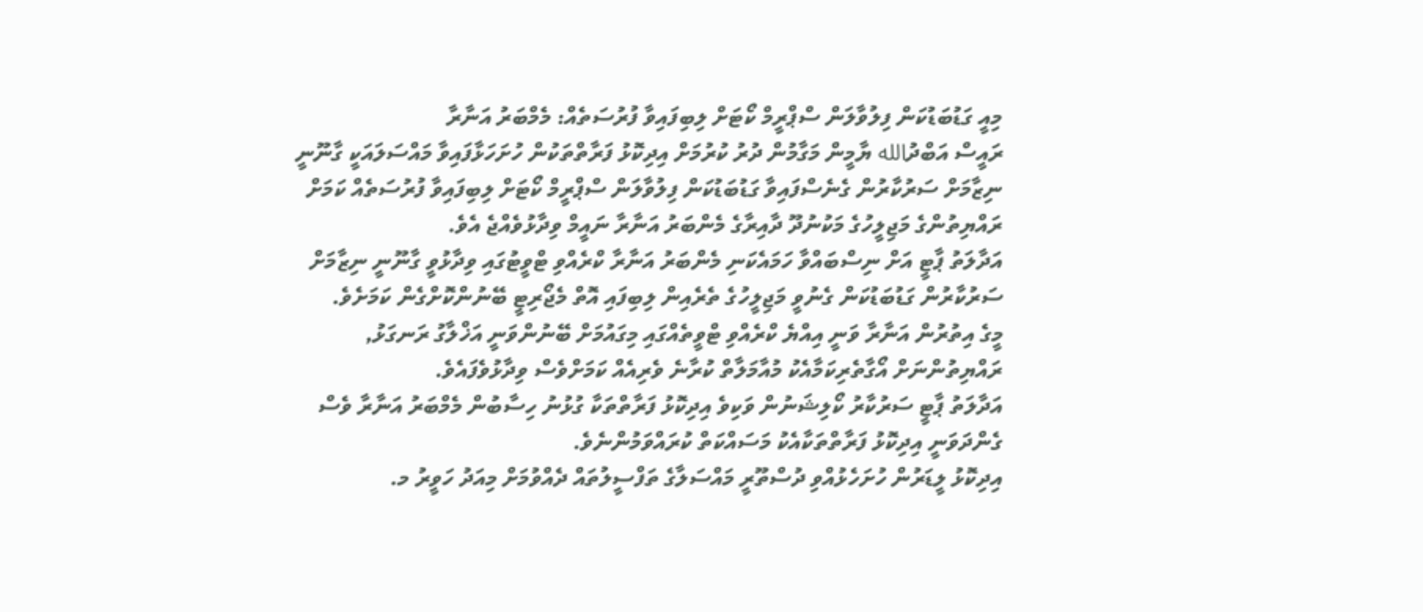މިއީ ގަޑުބަޑުކަން ފިލުވާލަން ސްޕްރީމް ކޯޓަށް ލިބިފައިވާ ފުރުސަތެއް: މެމްބަރު އަނާރާ
ރައީސް އަބްދުالله ޔާމީން މަގާމުން ދުރު ކުރުމަށް އިދިކޮޅު ފަރާތްތަކުން ހުށަހަޅާފައިވާ މައްސަލައަކީ ގާނޫނީ ނިޒާމަށް ސަރުކާރުން ގެނެސްފައިވާ ގަޑުބަޑުކަން ފިލުވާލަން ސްޕްރީމް ކޯޓަށް ލިބިފައިވާ ފުރުސަތެއް ކަމަށް ރައްޔިތުންގެ މަޖިލީހުގެ މަކުނުދޫ ދާއިރާގެ މެންބަރު އަނާރާ ނައީމް ވިދާޅުވެއްޖެ އެވެ.
އަދާލަތު ޕާޓީ އަށް ނިސްބައްވާ ހަމައެކަނި މެންބަރު އަނާރާ ކްރެއްވި ޓްވީޓުގައި ވިދާޅުވީ ގާނޫނީ ނިޒާމަށް ސަރުކާރުން ގަޑުބަޑުކަން ގެނުވީ މަޖިލީހުގެ ތެރެއިން ލިބިފައި އޮތް މެޖޯރިޓީ ބޭނުންކޮށްގެން ކަމަށެވެ.
މީގެ އިތުރުން އަނާރާ ވަނީ އިއްޔެ ކްރެއްވި ޓްވީތެއްގައި މިގައުމަށް ބޭނުންވަނީ އަޚްލާގު ރަނގަޅު, ރައްޔިތުންނަށް އޯގާތެރިކަމާއެކު މުއާމަލާތް ކުރާނެ ވެރިއެއް ކަމަށްވެސް ވިދާޅުވެފައެވެ.
އަދާލަތު ޕާޓީ ސަރުކާރު ކޯލިޝަނުން ވަކިވެ އިދިކޮޅު ފަރާތްތަކާ ގުޅުނު ހިސާބުން މެމްބަރު އަނާރާ ވެސް ގެންދަވަނީ އިދިކޮޅު ފަރާތްތަކާއެކު މަސައްކަތް ކުރައްވަމުންނެވެ.
އިދިކޮޅު ލީޑަރުން ހުށަހެޅުއްވި ދުސްތޫރީ މައްސަލާގެ ތަފްސީލުތައް ދެއްވުމަށް މިއަދު ހަވީރު މ.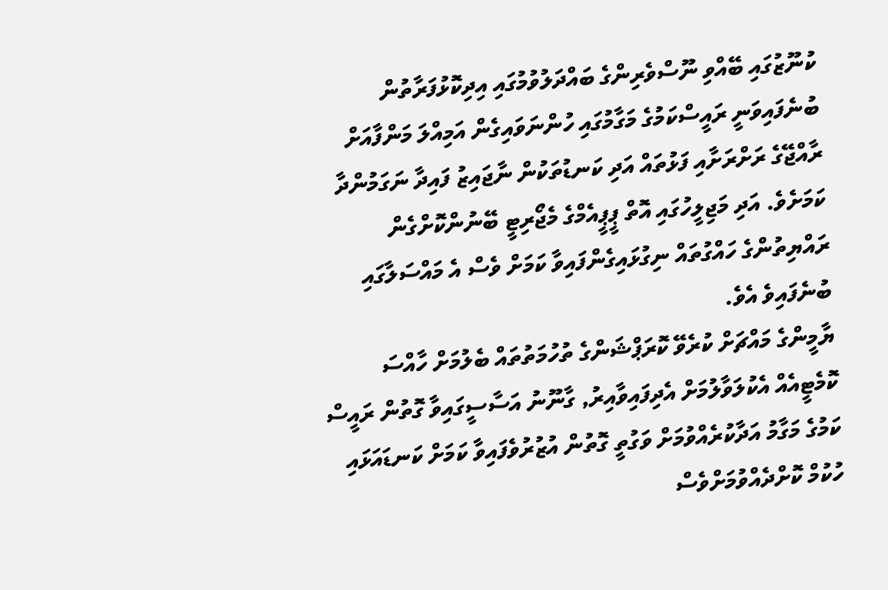ކުނޫޒުގައި ބޭއްވި ނޫސްވެރިންގެ ބައްދަލުވުމުގައި އިދިކޮޅުފަރާތުން ބުނެފައިވަނީ ރައީސްކަމުގެ މަގާމުގައި ހުންނަވައިގެން އަމިއްލަ މަންފާއަށް ރާއްޖޭގެ ރަށްރަށާއި ފަޅުތައް އަދި ކަނޑުތަކުން ނާޖައިޒު ފައިދާ ނަގަމުންދާ ކަމަށެވެ. އަދި މަޖިލީހުގައި އޮތް ޕީޕީއެމްގެ މެޖޯރިޓީ ބޭނުންކޮށްގެން ރައްޔިތުންގެ ހައްގުތައް ނިގުޅައިގެންފައިވާ ކަމަށް ވެސް އެ މައްސަލާގައި ބުނެފައިވެ އެވެ.
ޔާމީންގެ މައްޗަށް ކުރެވޭ ކޮރަޕްޝަންގެ ތުހުމަތުތައް ބެލުމަށް ހާއްސަ ކޮމެޓީއެއް އެކުލަވާލުމަށް އެދިފައިވާއިރު, ގާނޫނު އަސާސީގައިވާ ގޮތުން ރައީސް ކަމުގެ މަގާމު އަދާކުރެއްވުމަށް ވަގުތީ ގޮތުން އުޒުރުވެފައިވާ ކަމަށް ކަނޑައަޅައި ހުކުމް ކޮށްދެއްވުމަށްވެސް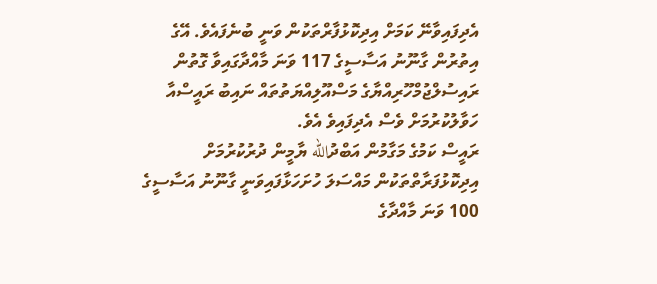އެދިފައިވާނޭ ކަމަށް އިދިކޮޅުފާރްތަކުން ވަނީ ބުނެފައެވެ. އޭގެ އިތުރުން ގާނޫނު އަސާސީގެ 117 ވަނަ މާއްދާގައިވާ ގޮތުން ރައިސުލްޖުމްހޫރިއްޔާގެ މަސްއޫލިއްޔަތުތައް ނައިބު ރައީސްއާ ހަވާލުކުރުމަށް ވެސް އެދިފައިވެ އެވެ.
ރައީސް ކަމުގެ މަގާމުން އަބްދުالله ޔާމީން ދުރުކުރުމަށް އިދިކޮޅުފަރާތްތަކުން މައްސަލަ ހުށަހަޅާފައިވަނީ ގާނޫނު އަސާސީގެ 100 ވަނަ މާއްދާގެ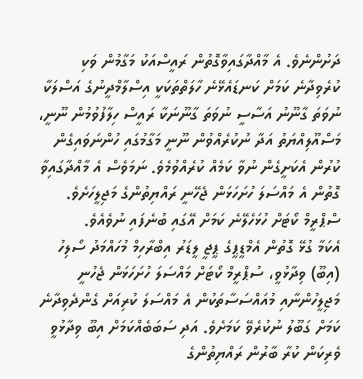ދަށުންނެވެ. އެ މާއްދާގައިވާގޮތުން ރައީސްއަކު މަގާމުން ވަކި ކުރެވިދާނެ ކަމަށް ކަނޑައެޅޭނެ ހާލަތްތަކަކީ އިސްލާމްދީނުގެ އަސްލަކާ ނުވަތަ ގާނޫނު އަސާސީ ނުވަތަ ގާނޫނަކާ ރައީސް ހިލާފުވުމުން ނޫނީ، މަސްއޫލިއްޔަތު އަދާ ނުކުރެއްވުން ނޫނީ މަގާމުގައި ހުންނަވައިގެން ކުރުން އެކަށީގެން ނުވާ ކަމެއް ކުރެއްވުމެވެ. ނަމަވެސް އެ މާއްދާގައިވާ ގޮތުން އެ މައްސަލަ ހުށަހަޅަން ޖެހޭނީ ރައްޔިތުންގެ މަޖިލީހަށެވެ. ސްޕްރީމް ކޯޓަށް ހުޅަހެލޭނެ ކަމަށް އޭގައި ބުނެފައި ނުވެއެވެ.
އެކަމާ ގުޅޭ ގޮތުން އެމްޑީޕީގެ ޕީޖީ ލީޑަރު އިބްރާހިމް މުހައްމަދު ސޯލިހު (އިބޫ) ވިދާޅުވީ، ސުޕްރީމް ކޯޓަށް މައްސަލަ ހުށަހަޅަން ޖެހުނީ މަޖިލީހުންނާއި މުއައްސަސާތަކުން އެ މައްސަލަ ކުރިއަށް ގެންދެވިދާނެ ކަމަށް ގަބޫލު ނުކުރެވޭ ކަމަށެވެ. އަދި ސަބަބެއްކަމަށް އިބޫ ވިދާޅުވީ ވެރިކަން ކުރާ ބާރުން ރައްޔިތުންގެ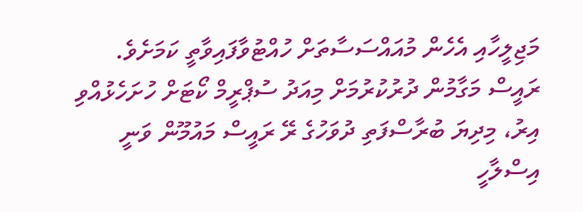މަޖިލީހާއި އެހެން މުއައްސަސާތަށް ހުއްޓުވާފައިވާތީ ކަމަށެވެ.
ރައީސް މަގާމުން ދުރުކުރުމަށް މިއަދު ސުޕްރީމް ކޯޓަށް ހުށަހެޅުއްވި އިރު، މިދިޔަ ބުރާސްފަތި ދުވަހުގެ ރޭ ރައީސް މައުމޫން ވަނީ އިސްލާހީ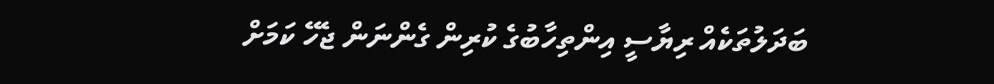ބަދަލުތަކެއް ރިޔާސީ އިންތިހާބުގެ ކުރިން ގެންނަން ޖެހޭ ކަމަށް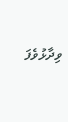ވިދާޅުވެފަ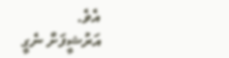އެވެ.
އަރުޝީފަށް ނެގީ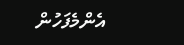އެންމެފަހުން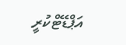އަޕްޑޭޓްކުރީ